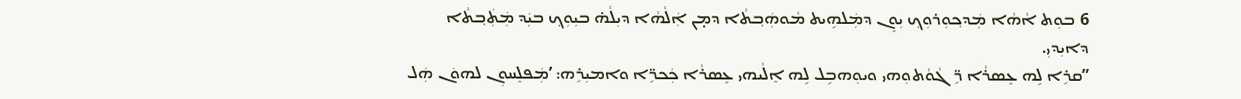6 ܒܘܼܬ ܐܵܗܵܐ ܡܲܕܟ݂ܘܼܪܘܼܟ݂ ܝܼܘܸܢ ܕܡܲܠܗܹܝܬ ܡܵܘܗܲܒ݂ܬܵܐ ܕܡ̣ܢ ܐܲܠܵܗܵܐ ܕܝܼܠܵܗ̇ ܒܝܼܘܼܟ݂ ܒܝܲܕ ܡܲܬܲܒ݂ܬܵܐ ܕܐܝܼܕܝܼ.
”ܩܪܹܐ ܠܹܗ ܥܸܣܪܵܐ ܪܹ̈ܓܵܘܵܬܘܼܗܝ ܘܝܘܼܗܒܹܠ ܠܹܗ ܐܸܠܵܝܗܝ ܥܸܣܪܵܐ ܟܲܟܪܹ̈ܐ ܘܐܡܝܼܪܹܗ: ’ܡܲܦܠܸܚܘܼܢ ܠܗܘܿܢ ܗܲܠ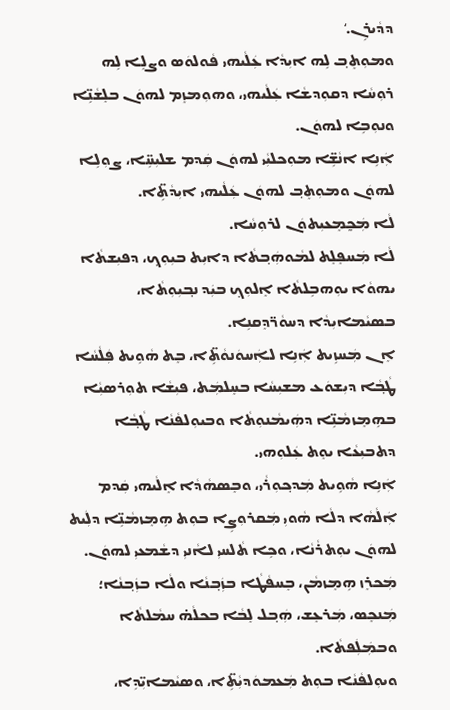ܕܕܵܝܪܹܢ.‘
ܘܡܘܼܬܸܒ݂ ܠܹܗ ܐܝܼܕܵܐ ܥܲܠܵܝܗܝ ܦܵܘܠܘܿܣ ܘܨܠܹܐ ܠܹܗ ܪܘܼܚܵܐ ܕܩܘܼܕܫܵܐ ܥܲܠܵܝܗܝ، ܘܗܘܼܡܙܸܡ ܠܗܘܿܢ ܒܠܸܫܵܢܹ̈ܐ ܘܢܘܼܒܹܐ ܠܗܘܿܢ.
ܐܲܢܹܐ ܐܢܵܫܹ̈ܐ ܡܘܼܟܠܝܼܵܝ ܠܗܘܿܢ ܩܲܕܡ ܫܠܝܼܚܹ̈ܐ، ܨܘܼܠܹܐ ܠܗܘܿܢ ܘܡܘܼܬܸܒ݂ ܠܗܘܿܢ ܥܲܠܵܝܗܝ ܐܝܼܕܵܬܹ̈ܐ.
ܠܵܐ ܡܲܟ̰ܡܸܥܝܼܬܘܿܢ ܠܪܘܼܚܵܐ.
ܠܵܐ ܡܲܚܦܸܠܸܬ ܠܡܵܘܗܲܒ݂ܬܵܐ ܕܐܝܼܬ ܒܝܼܘܼܟ݂، ܕܦܝܼܫܬܵܐ ܝܗܘܵܐ ܝܘܼܗܒܹܠܬܵܐ ܐܸܠܘܼܟ݂ ܒܝܲܕ ܢܒ݂ܝܼܘܼܬܵܐ، ܒܣܝܵܡܐܝܼܕܵܐ ܕܚܘܵܪ̈ܕܸܩܢܹܐ.
ܐܸܢ ܡܲܚܙܹܝܬ ܐܲܢܹܐ ܠܐܲܚܘܿܢܘܵܬܹ̈ܐ، ܒܸܬ ܗܵܘܹܝܬ ܦܲܠܵܚܵܐ ܛܵܒ݂ܵܐ ܕܝܼܫܘܿܥ ܡܫܝܼܚܵܐ ܒܚܸܠܡܲܬ، ܦܝܼܫܵܐ ܬܘܼܪܣܝܼܵܐ ܒܗܹܡܸܙܡܵܢܹ̈ܐ ܕܗܲܝܡܵܢܘܼܬܵܐ ܘܒܝܘܼܠܦܵܢܵܐ ܛܵܒ݂ܵܐ ܕܬܒܝܼܥܵܐ ܝܘܸܬ ܥܲܠܘܼܗܝ.
ܐܲܢܹܐ ܗܵܘܹܝܬ ܡܲܕܟ݂ܘܼܪܵܝ، ܘܒܸܣܗܵܕܵܐ ܐܸܠܵܝܗܝ ܩܲܕܡ ܐܲܠܵܗܵܐ ܕܠܵܐ ܗܵܘܝܼ ܡܲܩܪܘܼܨܹܐ ܒܘܼܬ ܗܹܡܸܙܡܵܢܹ̈ܐ ܕܠܲܝܬ ܠܗܘܿܢ ܝܘܼܬܪܵܢܵܐ، ܘܟܹܐ ܬܵܠܚܝܼ ܠܐܵܢܝܼ ܕܫܵܡܥܝܼ ܠܗܘܿܢ.
ܡܲܟܪܸܙ ܗܹܡܸܙܡܵܢ، ܒܸܚܦܵܛܵܐ ܒܙܲܒ݂ܢܵܐ ܘܠܵܐ ܒܙܲܒ݂ܢܵܐ؛ ܡܲܢܟܸܣ، ܡܲܪܥܸܫ، ܗܲܒ݂ܠ ܠܸܒܵܐ ܒܟܠܵܗ̇ ܚܡܵܠܬܵܐ ܘܒܡܲܠܲܦܬܵܐ.
ܘܝܘܼܠܦܵܢܵܐ ܒܘܼܬ ܡܲܥܡܘܿܕܝܼܵܬܹ̈ܐ، ܘܣܝܵܡܐܝܼ̈ܕܹܐ،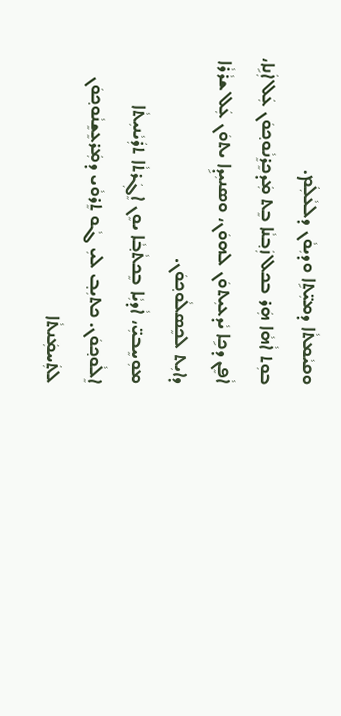ܘܩܝܵܡܬܵܐ ܕܡܝܼ̈ܬܹܐ ܘܕܝܼܘܵܢ ܕܠܥܵܠܲܡ.
ܒܘܼܬ ܐܵܗܵܐ ܗܲܪ ܒܟܠ ܙܲܒ݂ܢܵܐ ܒܸܬ ܡܲܕܟܸܪܸܢܵܘܟ݂ܘܿܢ ܥܲܠ ܐܲܢܹܐ، ܐܵܦܸܢ ܕܟܹܐ ܝܵܕܥܝܼܬܘܿܢ ܠܗܘܿܢ، ܘܣܢܝܼܕܹܐ ܝܬܘܿܢ ܥܲܠ ܫܪܵܪܵܐ ܕܐܝܼܬ ܠܟܸܣܠܵܘܟ݂ܘܿܢ.
ܡܘܼܚܸܒܝܼ̈، ܐܵܕܝܼܵܐ ܒܸܟܬܵܒ݂ܵܐ ܝܘܸܢ ܐܸܓܲܪܬܵܐ ܬܪܲܝܵܢܝܼܬܵܐ ܐܸܠܵܘܟ݂ܘܿܢ. ܟܬܝܼܒ݂ ܠܝܼ ܓܵܘ ܬܸܪܘܵܝ ܕܡܲܪܥܸܫܸܢܵܘܟ݂ܘܿܢ ܠܬܲܚܡܲܢܬܵܐ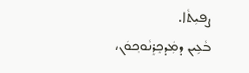ܨܦܝܼܬܵܐ.
ܒܵܥܹܝܢ ܕܡܲܕܟܸܪܸܢܵܘܟ݂ܘܿܢ،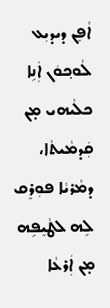ܐܵܦܸܢ ܕܝܕܝܼܥ ܠܵܘܟ݂ܘܿܢ ܐܲܢܹܐ ܟܠܵܝܗܝ ܡ̣ܢ ܩܲܕܡܵܝܬܵܐ، ܕܡܵܪܝܵܐ ܦܘܼܪܸܩ ܠܹܗ ܠܛܵܝܸܦܹܗ ܡ̣ܢ ܐܲܪܥܵܐ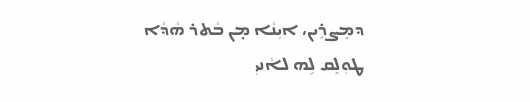ܕܡܸܨܪܹܝܢ، ܐܝܼܢܵܐ ܡ̣ܢ ܒܵܬܪ ܗܵܕܵܐ ܛܘܼܠܸܩ ܠܹܗ ܠܐܵܢܝܼ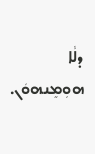ܕܠܵܐ ܗܘܼܡܸܢܗܘܿܢ.